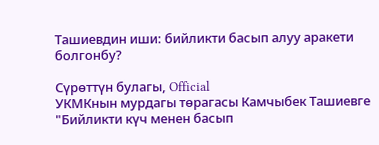Ташиевдин иши: бийликти басып алуу аракети болгонбу?

Сүрөттүн булагы, Official
УКМКнын мурдагы төрагасы Камчыбек Ташиевге "Бийликти күч менен басып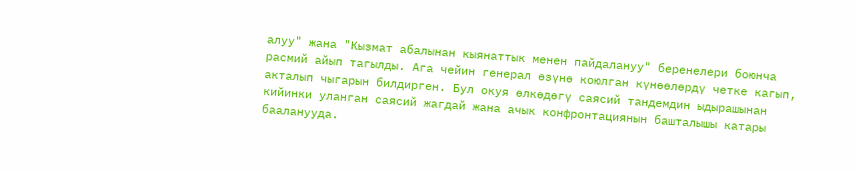алуу" жана "Кызмат абалынан кыянаттык менен пайдалануу" беренелери боюнча расмий айып тагылды. Ага чейин генерал өзүнө коюлган күнөөлөрдү четке кагып, акталып чыгарын билдирген. Бул окуя өлкөдөгү саясий тандемдин ыдырашынан кийинки уланган саясий жагдай жана ачык конфронтациянын башталышы катары бааланууда.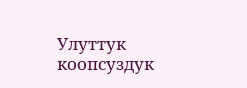Улуттук коопсуздук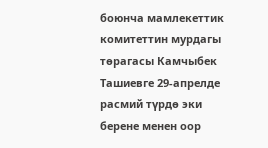боюнча мамлекеттик комитеттин мурдагы төрагасы Камчыбек Ташиевге 29-апрелде расмий түрдө эки берене менен оор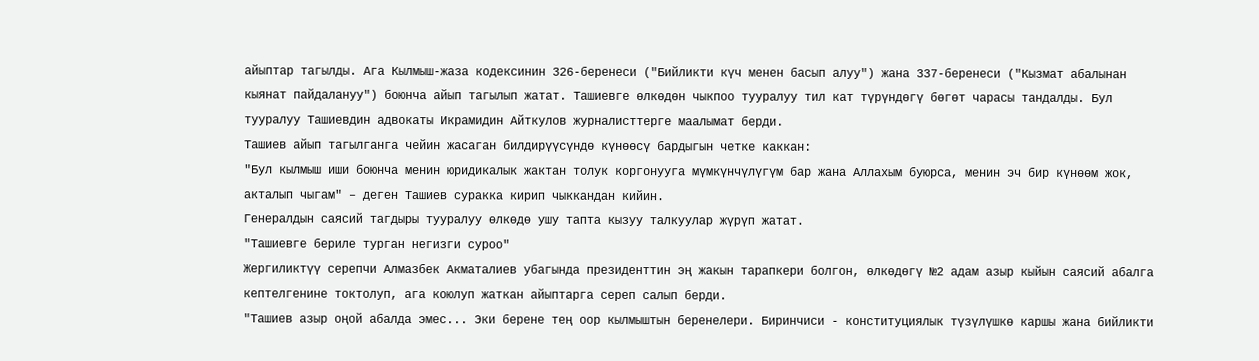айыптар тагылды. Ага Кылмыш-жаза кодексинин 326-беренеси ("Бийликти күч менен басып алуу") жана 337-беренеси ("Кызмат абалынан кыянат пайдалануу") боюнча айып тагылып жатат. Ташиевге өлкөдөн чыкпоо тууралуу тил кат түрүндөгү бөгөт чарасы тандалды. Бул тууралуу Ташиевдин адвокаты Икрамидин Айткулов журналисттерге маалымат берди.
Ташиев айып тагылганга чейин жасаган билдирүүсүндө күнөөсү бардыгын четке каккан:
"Бул кылмыш иши боюнча менин юридикалык жактан толук коргонууга мүмкүнчүлүгүм бар жана Аллахым буюрса, менин эч бир күнөөм жок, акталып чыгам" – деген Ташиев суракка кирип чыккандан кийин.
Генералдын саясий тагдыры тууралуу өлкөдө ушу тапта кызуу талкуулар жүрүп жатат.
"Ташиевге бериле турган негизги суроо"
Жергиликтүү серепчи Алмазбек Акматалиев убагында президенттин эң жакын тарапкери болгон, өлкөдөгү №2 адам азыр кыйын саясий абалга кептелгенине токтолуп, ага коюлуп жаткан айыптарга сереп салып берди.
"Ташиев азыр оңой абалда эмес... Эки берене тең оор кылмыштын беренелери. Биринчиси - конституциялык түзүлүшкө каршы жана бийликти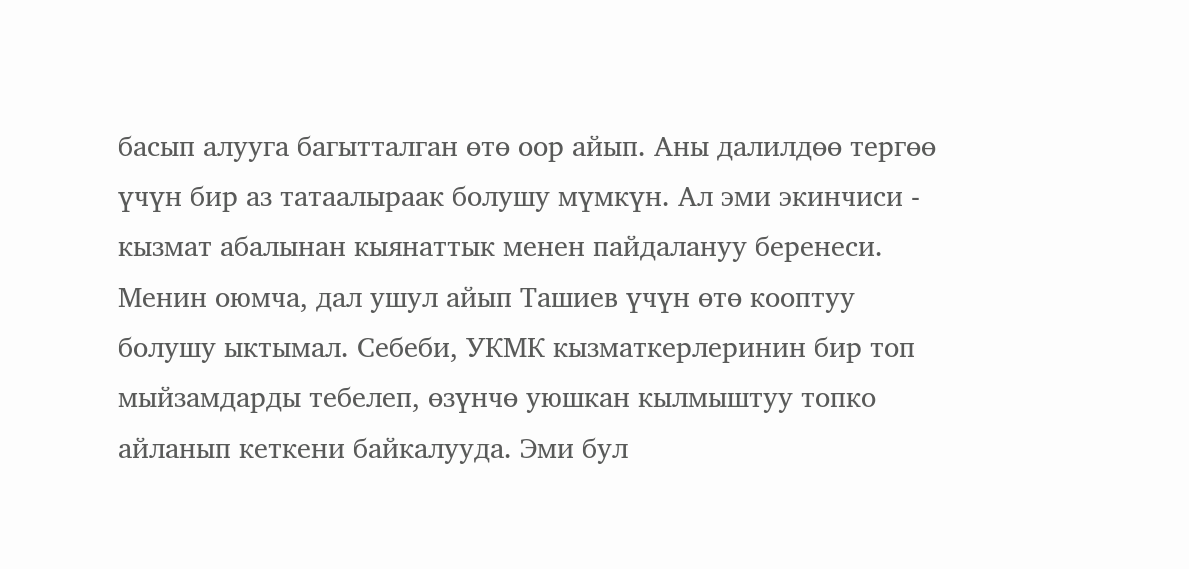басып алууга багытталган өтө оор айып. Аны далилдөө тергөө үчүн бир аз татаалыраак болушу мүмкүн. Ал эми экинчиси - кызмат абалынан кыянаттык менен пайдалануу беренеси. Менин оюмча, дал ушул айып Ташиев үчүн өтө кооптуу болушу ыктымал. Себеби, УКМК кызматкерлеринин бир топ мыйзамдарды тебелеп, өзүнчө уюшкан кылмыштуу топко айланып кеткени байкалууда. Эми бул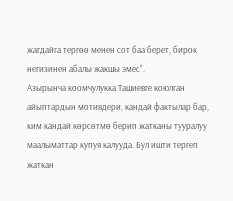жагдайга тергөө менен сот баа берет, бирок негизинен абалы жакшы эмес".
Азырынча коомчулукка Ташиевге коюлган айыптардын мотивдери, кандай фактылар бар, ким кандай көрсөтмө берип жатканы тууралуу маалыматтар купуя калууда. Бул ишти тергеп жаткан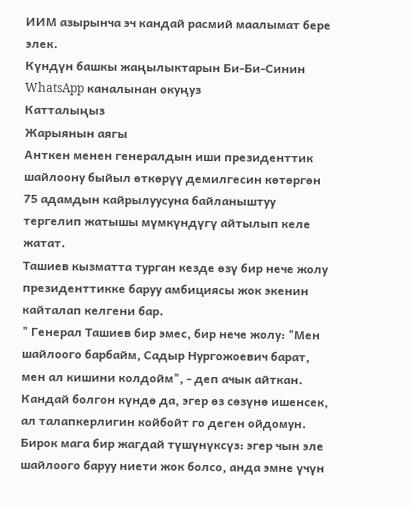ИИМ азырынча эч кандай расмий маалымат бере элек.
Күндүн башкы жаңылыктарын Би-Би-Синин WhatsApp каналынан окуңуз
Катталыңыз
Жарыянын аягы
Анткен менен генералдын иши президенттик шайлоону быйыл өткөрүү демилгесин көтөргөн 75 адамдын кайрылуусуна байланыштуу тергелип жатышы мүмкүндүгү айтылып келе жатат.
Ташиев кызматта турган кезде өзү бир нече жолу президенттикке баруу амбициясы жок экенин кайталап келгени бар.
" Генерал Ташиев бир эмес, бир нече жолу: "Мен шайлоого барбайм, Садыр Нургожоевич барат, мен ал кишини колдойм", - деп ачык айткан. Кандай болгон күндө да, эгер өз сөзүнө ишенсек, ал талапкерлигин койбойт го деген ойдомун. Бирок мага бир жагдай түшүнүксүз: эгер чын эле шайлоого баруу ниети жок болсо, анда эмне үчүн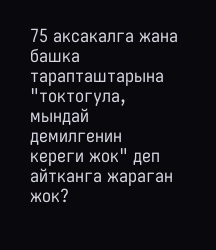75 аксакалга жана башка тарапташтарына "токтогула, мындай демилгенин кереги жок" деп айтканга жараган жок?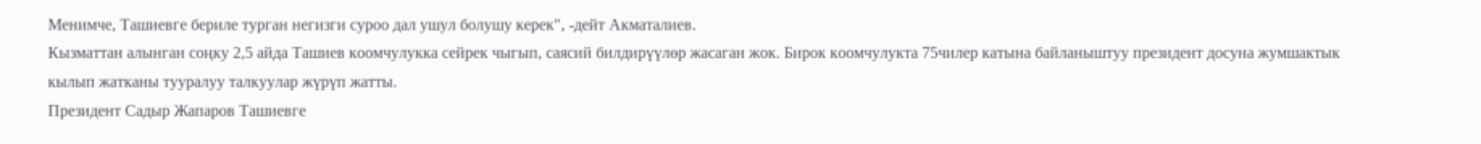Менимче, Ташиевге бериле турган негизги суроо дал ушул болушу керек", -дейт Акматалиев.
Кызматтан алынган соңку 2,5 айда Ташиев коомчулукка сейрек чыгып, саясий билдирүүлөр жасаган жок. Бирок коомчулукта 75чилер катына байланыштуу президент досуна жумшактык кылып жатканы тууралуу талкуулар жүрүп жатты.
Президент Садыр Жапаров Ташиевге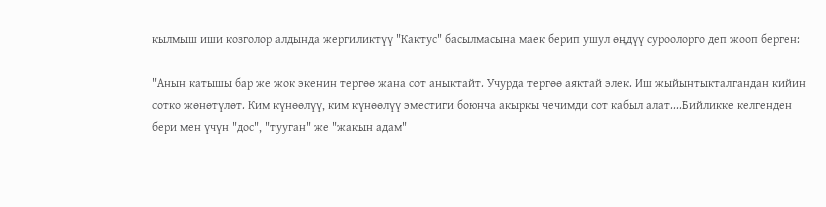кылмыш иши козголор алдында жергиликтүү "Кактус" басылмасына маек берип ушул өңдүү суроолорго деп жооп берген:

"Анын катышы бар же жок экенин тергөө жана сот аныктайт. Учурда тергөө аяктай элек. Иш жыйынтыкталгандан кийин сотко жөнөтүлөт. Ким күнөөлүү, ким күнөөлүү эместиги боюнча акыркы чечимди сот кабыл алат....Бийликке келгенден бери мен үчүн "дос", "тууган" же "жакын адам"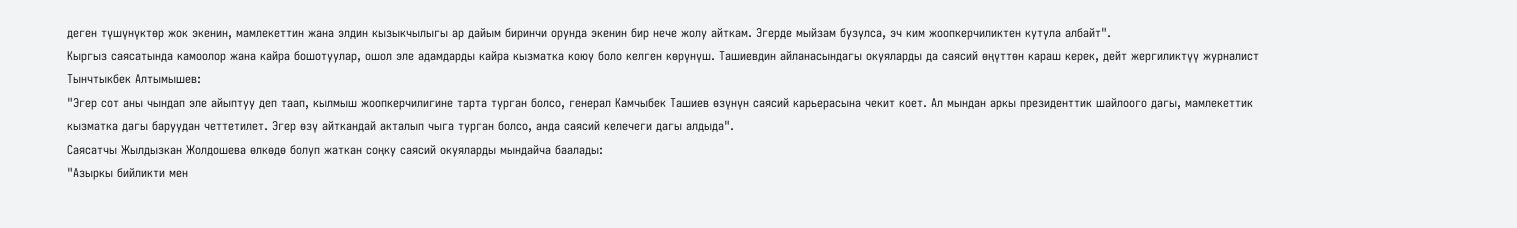деген түшүнүктөр жок экенин, мамлекеттин жана элдин кызыкчылыгы ар дайым биринчи орунда экенин бир нече жолу айткам. Эгерде мыйзам бузулса, эч ким жоопкерчиликтен кутула албайт".
Кыргыз саясатында камоолор жана кайра бошотуулар, ошол эле адамдарды кайра кызматка коюу боло келген көрүнүш. Ташиевдин айланасындагы окуяларды да саясий өңүттөн караш керек, дейт жергиликтүү журналист Тынчтыкбек Алтымышев:
"Эгер сот аны чындап эле айыптуу деп таап, кылмыш жоопкерчилигине тарта турган болсо, генерал Камчыбек Ташиев өзүнүн саясий карьерасына чекит коет. Ал мындан аркы президенттик шайлоого дагы, мамлекеттик кызматка дагы баруудан четтетилет. Эгер өзү айткандай акталып чыга турган болсо, анда саясий келечеги дагы алдыда".
Саясатчы Жылдызкан Жолдошева өлкөдө болуп жаткан соңку саясий окуяларды мындайча баалады:
"Азыркы бийликти мен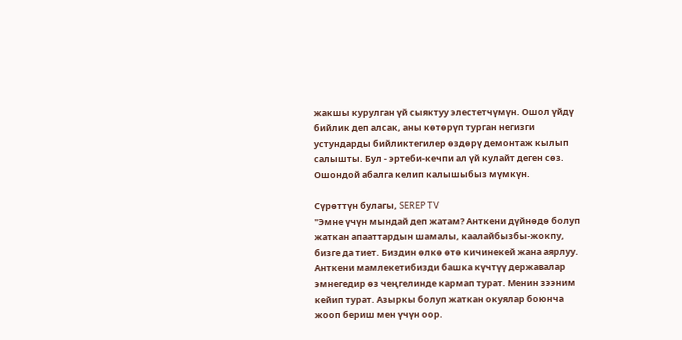жакшы курулган үй сыяктуу элестетчүмүн. Ошол үйдү бийлик деп алсак, аны көтөрүп турган негизги устундарды бийликтегилер өздөрү демонтаж кылып салышты. Бул - эртеби-кечпи ал үй кулайт деген сөз. Ошондой абалга келип калышыбыз мүмкүн.

Сүрөттүн булагы, SEREP TV
"Эмне үчүн мындай деп жатам? Анткени дүйнөдө болуп жаткан апааттардын шамалы, каалайбызбы-жокпу, бизге да тиет. Биздин өлкө өтө кичинекей жана аярлуу. Анткени мамлекетибизди башка күчтүү державалар эмнегедир өз чеңгелинде кармап турат. Менин зээним кейип турат. Азыркы болуп жаткан окуялар боюнча жооп бериш мен үчүн оор.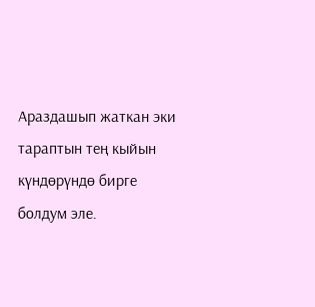Араздашып жаткан эки тараптын тең кыйын күндөрүндө бирге болдум эле.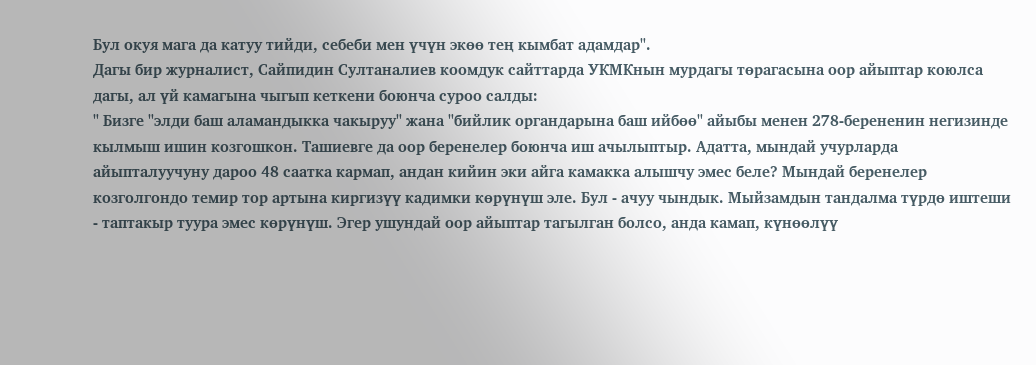Бул окуя мага да катуу тийди, себеби мен үчүн экөө тең кымбат адамдар".
Дагы бир журналист, Сайпидин Султаналиев коомдук сайттарда УКМКнын мурдагы төрагасына оор айыптар коюлса дагы, ал үй камагына чыгып кеткени боюнча суроо салды:
" Бизге "элди баш аламандыкка чакыруу" жана "бийлик органдарына баш ийбөө" айыбы менен 278-берененин негизинде кылмыш ишин козгошкон. Ташиевге да оор беренелер боюнча иш ачылыптыр. Адатта, мындай учурларда айыпталуучуну дароо 48 саатка кармап, андан кийин эки айга камакка алышчу эмес беле? Мындай беренелер козголгондо темир тор артына киргизүү кадимки көрүнүш эле. Бул - ачуу чындык. Мыйзамдын тандалма түрдө иштеши - таптакыр туура эмес көрүнүш. Эгер ушундай оор айыптар тагылган болсо, анда камап, күнөөлүү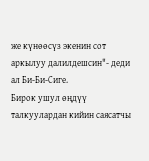же күнөөсүз экенин сот аркылуу далилдешсин"- деди ал Би-Би-Сиге.
Бирок ушул өңдүү талкуулардан кийин саясатчы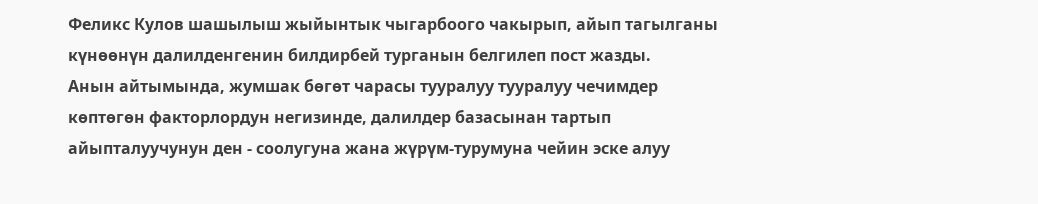Феликс Кулов шашылыш жыйынтык чыгарбоого чакырып, айып тагылганы күнөөнүн далилденгенин билдирбей турганын белгилеп пост жазды.
Анын айтымында, жумшак бөгөт чарасы тууралуу тууралуу чечимдер көптөгөн факторлордун негизинде, далилдер базасынан тартып айыпталуучунун ден - соолугуна жана жүрүм-турумуна чейин эске алуу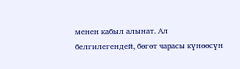менен кабыл алынат. Ал белгилегендей, бөгөт чарасы күнөөсүн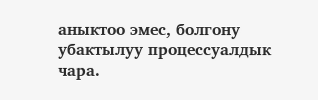аныктоо эмес, болгону убактылуу процессуалдык чара.